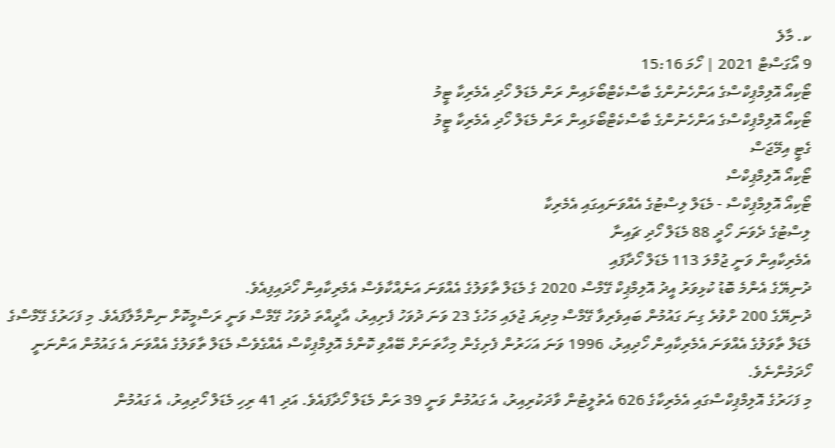ކ. މާލެ
9 އޯގަސްޓް 2021 | ހޯމަ 15:16
ޓޯކިއޯ އޮލިމްޕިކްސްގެ އަންހެނުންގެ ބާސްކެޓްބޯޅައިން ރަން މެޑަލް ހޯދި އެމެރިކާ ޓީމު
ޓޯކިއޯ އޮލިމްޕިކްސްގެ އަންހެނުންގެ ބާސްކެޓްބޯޅައިން ރަން މެޑަލް ހޯދި އެމެރިކާ ޓީމު
ގެޓީ އިމޭޖަސް
ޓޯކިއޯ އޮލިމްޕިކްސް
ޓޯކިއޯ އޮލިމްޕިކްސް - މެޑަލް ލިސްޓުގެ އެއްވަނައިގައި އެމެރިކާ
ލިސްޓުގެ ދެވަނަ ހޯދީ 88 މެޑަލް ހޯދި ޗައިނާ
އެމެރިކާއިން ވަނީ ޖުމްލަ 113 މެޑަލް ހޯދާފައި
ދުނިޔޭގެ އެންމެ ބޮޑު ކުޅިވަރު އީދު އޮލިމްޕިކް ގޭމްސް 2020 ގެ މެޑަލް ތާވަލުގެ އެއްވަނަ އަނެއްކާވެސް އެމެރިކާއިން ހޯދައިފިއެވެ.
ދުނިޔޭގެ 200 ށްވުރެ ގިނަ ގައުމުން ބައިވެރިވާ ގޭމްސް މިދިޔަ ޖުލައި މަހުގެ 23 ވަނަ ދުވަހު ފެށިއިރު، އާދީއްތަ ދުވަހު ގޭމްސް ވަނީ ރަސްމީކޮށް ނިންމާލާފައެވެ. މި ފަހަރުގެ ގޭމްސްގެ މެޑަލް ތާވަލުގެ އެއްވަނަ އެމެރިކާއިން ހޯދިއިރު، 1996 ވަނަ އަހަރުން ފެށިގެން މިހާތަނަށް ބޭއްވި ކޮންމެ އޮލިމްޕިކްސް އެއްގެވެސް މެޑަލް ތާވަލުގެ އެއްވަނަ އެ ގައުމުން އަންނަނީ ހޯދަމުންނެވެ.
މި ފަހަރުގެ އޮލިމްޕިކްސްގައި އެމެރިކާގެ 626 އެތުލީޓުން ވާދަކުރިއިރު، އެ ގައުމުން ވަނީ 39 ރަން މެޑަލް ހޯދާފައެވެ. އަދި 41 ރިހި މެޑަލް ހޯދިއިރު، އެ ގައުމުން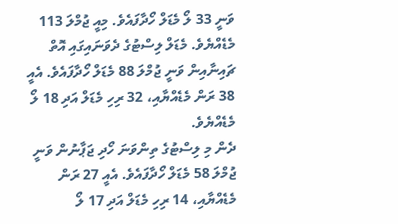ވަނީ 33 ލޯ މެޑަލް ހޯދާފައެވެ. މިއީ ޖުމްލަ 113 މެޑެއްޔެވެ. މެޑަލް ލިސްޓުގެ ދެވަނައިގައި އޮތް ޗައިނާއިން ވަނީ ޖުމްލަ 88 މެޑަލް ހޯދާފައެވެ. އެއީ 38 ރަން މެޑެއްޔާއި، 32 ރިހި މެޑަލް އަދި 18 ލޯ މެޑެއްޔެވެ.
ދެން މި ލިސްޓުގެ ތިންވަނަ ހޯދި ޖަޕާނުން ވަނީ ޖުމްލަ 58 މެޑަލް ހޯދާފައެވެ. އެއީ 27 ރަން މެޑެއްޔާއި، 14 ރިހި މެޑަލް އަދި 17 ލޯ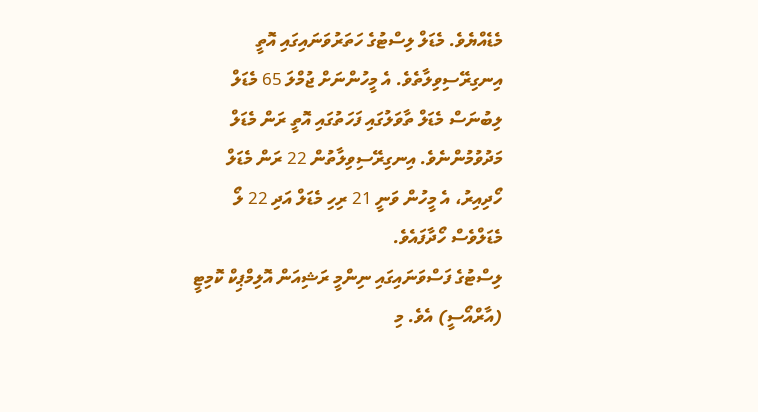މެޑެއްޔެވެ. މެޑަލް ލިސްޓުގެ ހަތަރުވަނައިގައި އޮތީ އިނގިރޭސިވިލާތެވެ. އެ މީހުންނަށް ޖުމްލަ 65 މެޑަލް ލިބުނަސް މެޑަލް ތާވަލުގައި ފަހަތުގައި އޮތީ ރަން މެޑަލް މަދުވުމުންނެވެ. އިނގިރޭސިވިލާތުން 22 ރަން މެޑަލް ހޯދިއިރު، އެ މީހުން ވަނީ 21 ރިހި މެޑަލް އަދި 22 ލޯ މެޑަލްވެސް ހޯދާފައެވެ.
ލިސްޓުގެ ފަސްވަނައިގައި ނިންމީ ރަޝިއަން އޮލިމްޕިކް ކޮމިޓީ (އާރްއޯސީ) އެވެ. މި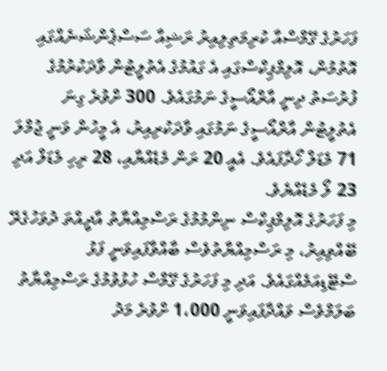ފަހަރުގެ ގޭމްސްއާ ކުރިމަތިލިއިރު ރަޝިއާ ސަސްޕެންޝަނެއްގައި އޮތުމުން، އޮލިމްޕިކްސްގައި އެ ގައުމުގެ އެތުލީޓުން ވާދަކުރުމުގެ ފުރުސަތު ދިނީ އާރްއޯސީގެ ނަމުގައެވެ. 300 ށްވުރެ ގިނަ އެތުލީޓުން އާރްއޯސީގެ ނަމުގައި ވާދަކުރިއިރު، އެ މީހުން ވަނީ ޖުމްލަ 71 މެޑަލް ހޯދާފައެވެ. އެއީ 20 ރަން މެޑެއްޔާއި، 28 ރިހި މެޑަލް އަދި 23 ލޯ މެޑެއްޔެވެ.
މި ފަހަރުގެ އޮލިމްޕިކްސް ނިންމުމުގެ ރަސްމިއްޔާތު އާދީއްތަ ދުވަހުގެރޭ ބޭއްވިއިރު، މި ރަސްމިއްޔާތުވެސް ބާއްވާފައިވަނީ ފަޅު ސްޓޭޑިއަމެއްގައެވެ. އަދި މި ފަހަރުގެ ގޭމްސް ހުޅުވުމުގެ ރަސްމިއްޔާތު ބަލަމްވެސް ވައްދާފައިވަނީ 1،000 ށްވުރެ މަދު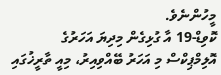މީހުންނެވެ.
ކޮވިޑް-19 އާ ގުޅިގެން މިދިޔަ އަހަރުގެ އޮލިމްޕިކްސް މި އަހަރު ބޭއްވިއިރު، މިއީ ތާރީޚުގައި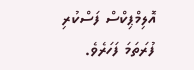އޮލިމްޕިކްސް ފަސްކުރި ފުރަތަމަ ފަހަރެވެ.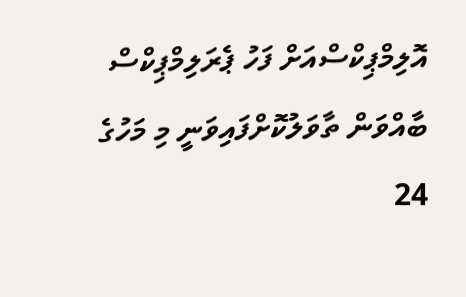އޮލިމްޕިކްސްއަށް ފަހު ޕެރަލިމްޕިކްސް ބާއްވަން ތާވަލުކޮށްފައިވަނީ މި މަހުގެ 24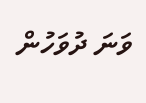ވަނަ ދުވަހުން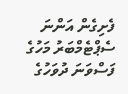ފެށިގެން އަންނަ ސެޕްޓެމްބަރު މަހުގެ ފަސްވަނަ ދުވަހުގެ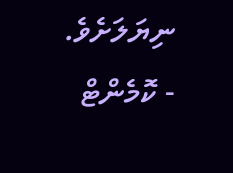ނިޔަލަށެވެ.
- ކޮމެންޓް